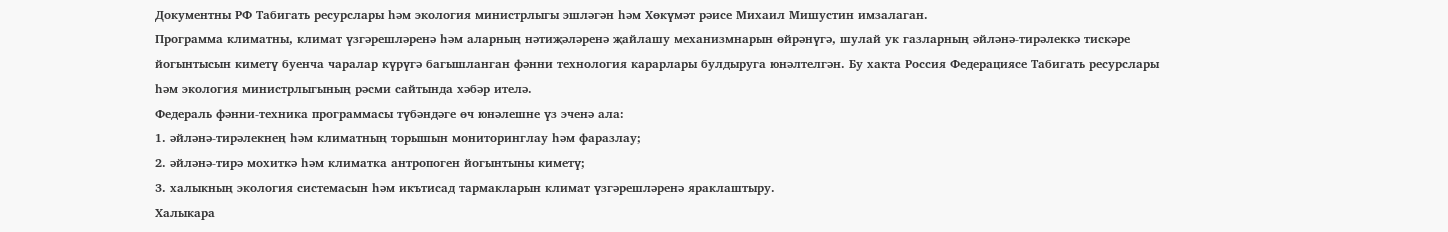Документны РФ Табигать ресурслары һәм экология министрлыгы эшләгән һәм Хөкүмәт рәисе Михаил Мишустин имзалаган.
Программа климатны, климат үзгәрешләренә һәм аларның нәтиҗәләренә җайлашу механизмнарын өйрәнүгә, шулай ук газларның әйләнә-тирәлеккә тискәре йогынтысын киметү буенча чаралар күрүгә багышланган фәнни технология карарлары булдыруга юнәлтелгән. Бу хакта Россия Федерациясе Табигать ресурслары һәм экология министрлыгының рәсми сайтында хәбәр ителә.
Федераль фәнни-техника программасы түбәндәге өч юнәлешне үз эченә ала:
1. әйләнә-тирәлекнең һәм климатның торышын мониторинглау һәм фаразлау;
2. әйләнә-тирә мохиткә һәм климатка антропоген йогынтыны киметү;
3. халыкның экология системасын һәм икътисад тармакларын климат үзгәрешләренә яраклаштыру.
Халыкара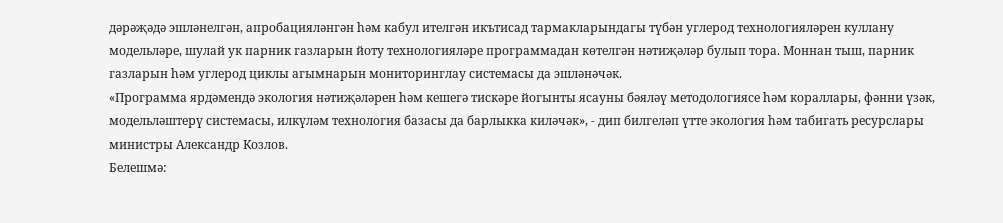дәрәҗәдә эшләнелгән, апробацияләнгән һәм кабул ителгән икътисад тармакларындагы түбән углерод технологияләрен куллану модельләре, шулай ук парник газларын йоту технологияләре программадан көтелгән нәтиҗәләр булып тора. Моннан тыш, парник газларын һәм углерод циклы агымнарын мониторинглау системасы да эшләнәчәк.
«Программа ярдәмендә экология нәтиҗәләрен һәм кешегә тискәре йогынты ясауны бәяләү методологиясе һәм кораллары, фәнни үзәк, модельләштерү системасы, илкүләм технология базасы да барлыкка киләчәк», - дип билгеләп үтте экология һәм табигать ресурслары министры Александр Козлов.
Белешмә: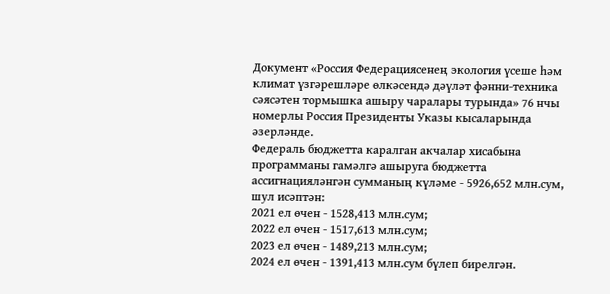Документ «Россия Федерациясенең экология үсеше һәм климат үзгәрешләре өлкәсендә дәүләт фәнни-техника сәясәтен тормышка ашыру чаралары турында» 76 нчы номерлы Россия Президенты Указы кысаларында әзерләнде.
Федераль бюджетта каралган акчалар хисабына программаны гамәлгә ашыруга бюджетта ассигнацияләнгән сумманың күләме - 5926,652 млн.сум, шул исәптән:
2021 ел өчен - 1528,413 млн.сум;
2022 ел өчен - 1517,613 млн.сум;
2023 ел өчен - 1489,213 млн.сум;
2024 ел өчен - 1391,413 млн.сум бүлеп бирелгән.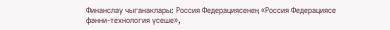Финанслау чыганаклары: Россия Федерациясенең «Россия Федерациясе фәнни-технология үсеше»,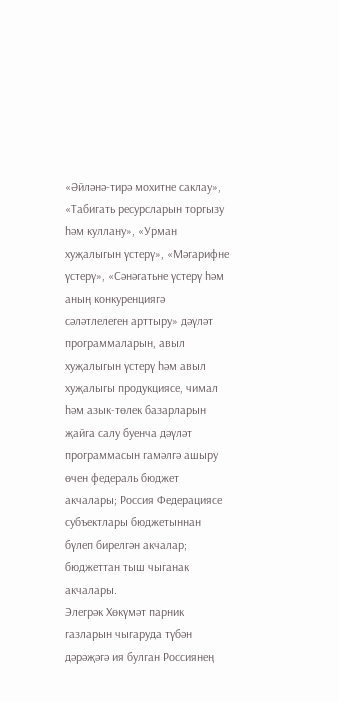«Әйләнә-тирә мохитне саклау», «Табигать ресурсларын торгызу һәм куллану», «Урман хуҗалыгын үстерү», «Мәгарифне үстерү», «Сәнәгатьне үстерү һәм аның конкуренциягә сәләтлелеген арттыру» дәүләт программаларын, авыл хуҗалыгын үстерү һәм авыл хуҗалыгы продукциясе, чимал һәм азык-төлек базарларын җайга салу буенча дәүләт программасын гамәлгә ашыру өчен федераль бюджет акчалары; Россия Федерациясе субъектлары бюджетыннан бүлеп бирелгән акчалар; бюджеттан тыш чыганак акчалары.
Элегрәк Хөкүмәт парник газларын чыгаруда түбән дәрәҗәгә ия булган Россиянең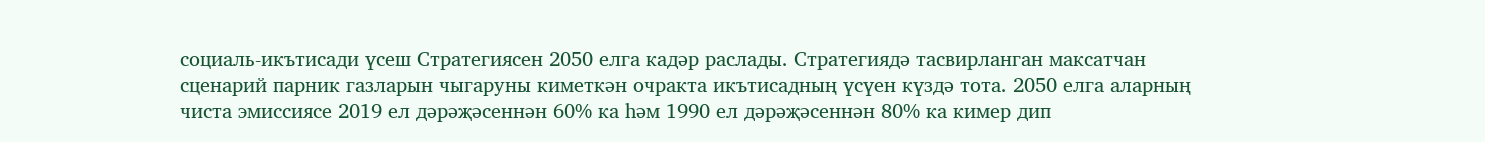социаль-икътисади үсеш Стратегиясен 2050 елга кадәр раслады. Стратегиядә тасвирланган максатчан сценарий парник газларын чыгаруны киметкән очракта икътисадның үсүен күздә тота. 2050 елга аларның чиста эмиссиясе 2019 ел дәрәҗәсеннән 60% ка һәм 1990 ел дәрәҗәсеннән 80% ка кимер дип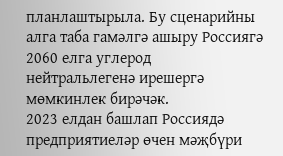планлаштырыла. Бу сценарийны алга таба гамәлгә ашыру Россиягә 2060 елга углерод нейтральлегенә ирешергә мөмкинлек бирәчәк.
2023 елдан башлап Россиядә предприятиеләр өчен мәҗбүри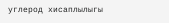углерод хисаплылыгы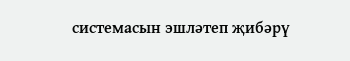системасын эшләтеп җибәрү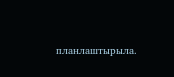планлаштырыла.